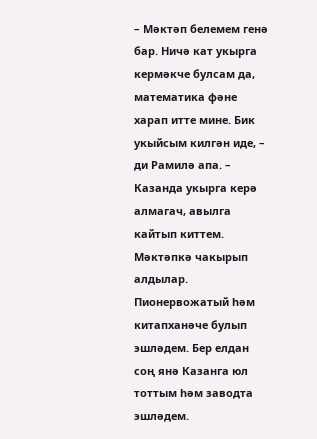– Мәктәп белемем генә бар. Ничә кат укырга кермәкче булсам да, математика фәне харап итте мине. Бик укыйсым килгән иде, – ди Рамилә апа. – Казанда укырга керә алмагач, авылга кайтып киттем. Мәктәпкә чакырып алдылар. Пионервожатый һәм китапханәче булып эшләдем. Бер елдан соң янә Казанга юл тоттым һәм заводта эшләдем.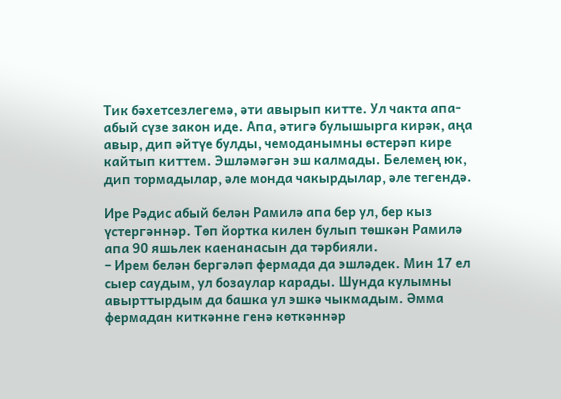Тик бәхетсезлегемә, әти авырып китте. Ул чакта апа-абый сүзе закон иде. Апа, әтигә булышырга кирәк, аңа авыр, дип әйтүе булды, чемоданымны өстерәп кире кайтып киттем. Эшләмәгән эш калмады. Белемең юк, дип тормадылар, әле монда чакырдылар, әле тегендә.

Ире Рәдис абый белән Рамилә апа бер ул, бер кыз үстергәннәр. Төп йортка килен булып төшкән Рамилә апа 90 яшьлек каенанасын да тәрбияли.
– Ирем белән бергәләп фермада да эшләдек. Мин 17 ел сыер саудым, ул бозаулар карады. Шунда кулымны авырттырдым да башка ул эшкә чыкмадым. Әмма фермадан киткәнне генә көткәннәр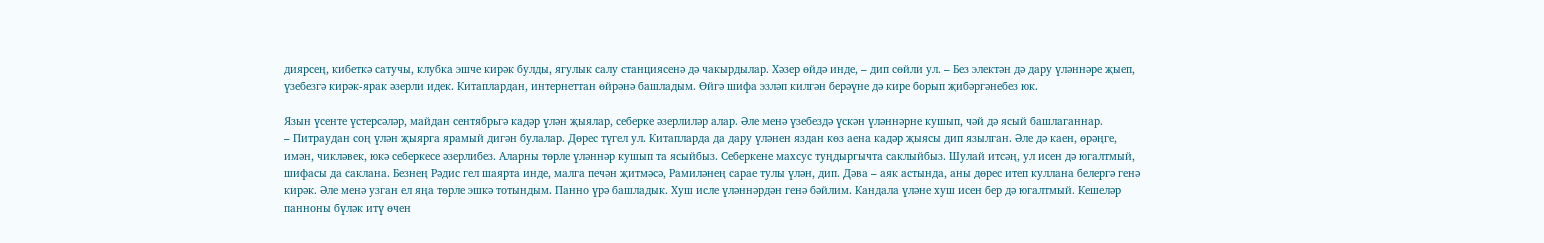диярсең, кибеткә сатучы, клубка эшче кирәк булды, ягулык салу станциясенә дә чакырдылар. Хәзер өйдә инде, – дип сөйли ул. – Без электән дә дару үләннәре җыеп, үзебезгә кирәк-ярак әзерли идек. Китаплардан, интернеттан өйрәнә башладым. Өйгә шифа эзләп килгән берәүне дә кире борып җибәргәнебез юк.

Язын үсенте үстерсәләр, майдан сентябрьгә кадәр үлән җыялар, себерке әзерлиләр алар. Әле менә үзебездә үскән үләннәрне кушып, чәй дә ясый башлаганнар.
– Питраудан соң үлән җыярга ярамый дигән булалар. Дөрес түгел ул. Китапларда да дару үләнен яздан көз аена кадәр җыясы дип язылган. Әле дә каен, өрәңге, имән, чикләвек, юкә себеркесе әзерлибез. Аларны төрле үләннәр кушып та ясыйбыз. Себеркене махсус туңдыргычта саклыйбыз. Шулай итсәң, ул исен дә югалтмый, шифасы да саклана. Безнең Рәдис гел шаярта инде, малга печән җитмәсә, Рамиләнең сарае тулы үлән, дип. Дәва – аяк астында, аны дөрес итеп куллана белергә генә кирәк. Әле менә узган ел яңа төрле эшкә тотындым. Панно үрә башладык. Хуш исле үләннәрдән генә бәйлим. Кандала үләне хуш исен бер дә югалтмый. Кешеләр панноны бүләк итү өчен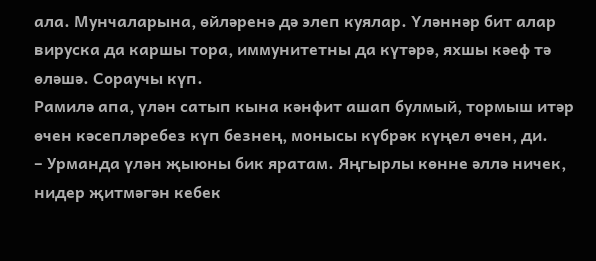ала. Мунчаларына, өйләренә дә элеп куялар. Үләннәр бит алар вируска да каршы тора, иммунитетны да күтәрә, яхшы кәеф тә өләшә. Сораучы күп.
Рамилә апа, үлән сатып кына кәнфит ашап булмый, тормыш итәр өчен кәсепләребез күп безнең, монысы күбрәк күңел өчен, ди.
– Урманда үлән җыюны бик яратам. Яңгырлы көнне әллә ничек, нидер җитмәгән кебек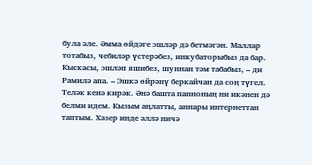була әле. Әмма өйдәге эшләр дә бетмәгән. Маллар тотабыз, чебиләр үстерәбез, инкубаторыбыз да бар. Кыскасы, эшләп яшибез, шуннан тәм табабыз, – ди Рамилә апа. – Эшкә өйрәнү беркайчан да соң түгел. Теләк кенә кирәк. Әнә башта панноның ни икәнен дә белми идем. Кызым аңлатты, аннары интернеттан таптым. Хәзер инде әллә ничә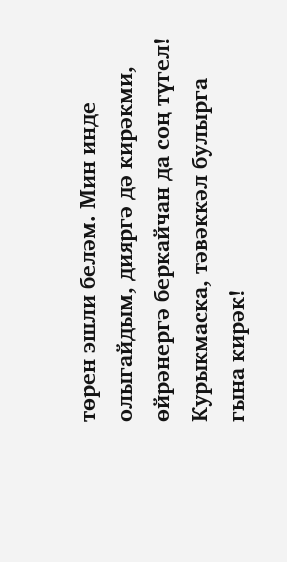төрен эшли беләм. Мин инде олыгайдым, дияргә дә кирәкми, өйрәнергә беркайчан да соң түгел! Курыкмаска, тәвәккәл булырга гына кирәк!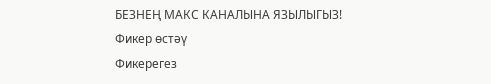БЕЗНЕҢ МАКС КАНАЛЫНА ЯЗЫЛЫГЫЗ!
Фикер өстәү
Фикерегез